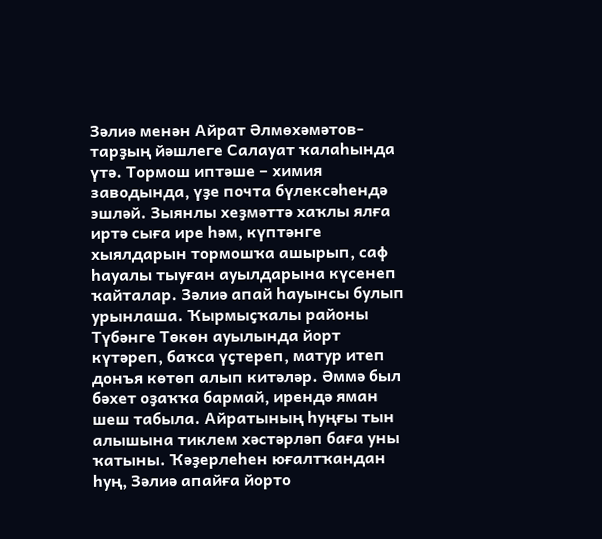Зәлиә менән Айрат Әлмөхәмәтов-тарҙың йәшлеге Салауат ҡалаһында үтә. Тормош иптәше – химия заводында, үҙе почта бүлексәһендә эшләй. Зыянлы хеҙмәттә хаҡлы ялға иртә сыға ире һәм, күптәнге хыялдарын тормошҡа ашырып, саф һауалы тыуған ауылдарына күсенеп ҡайталар. Зәлиә апай һауынсы булып урынлаша. Ҡырмыҫҡалы районы Түбәнге Төкөн ауылында йорт күтәреп, баҡса үҫтереп, матур итеп донъя көтөп алып китәләр. Әммә был бәхет оҙаҡҡа бармай, ирендә яман шеш табыла. Айратының һуңғы тын алышына тиклем хәстәрләп баға уны ҡатыны. Ҡәҙерлеһен юғалтҡандан һуң, Зәлиә апайға йорто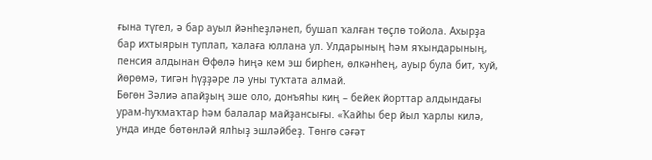ғына түгел, ә бар ауыл йәнһеҙләнеп, бушап ҡалған төҫлө тойола. Ахырҙа бар ихтыярын туплап, ҡалаға юллана ул. Улдарының һәм яҡындарының, пенсия алдынан Өфөлә һиңә кем эш бирһен, өлкәнһең, ауыр була бит, ҡуй, йөрөмә, тигән һүҙҙәре лә уны туҡтата алмай.
Бөгөн Зәлиә апайҙың эше оло, донъяһы киң – бейек йорттар алдындағы урам-һуҡмаҡтар һәм балалар майҙансығы. «Ҡайһы бер йыл ҡарлы килә, унда инде бөтөнләй ялһыҙ эшләйбеҙ. Төнгө сәғәт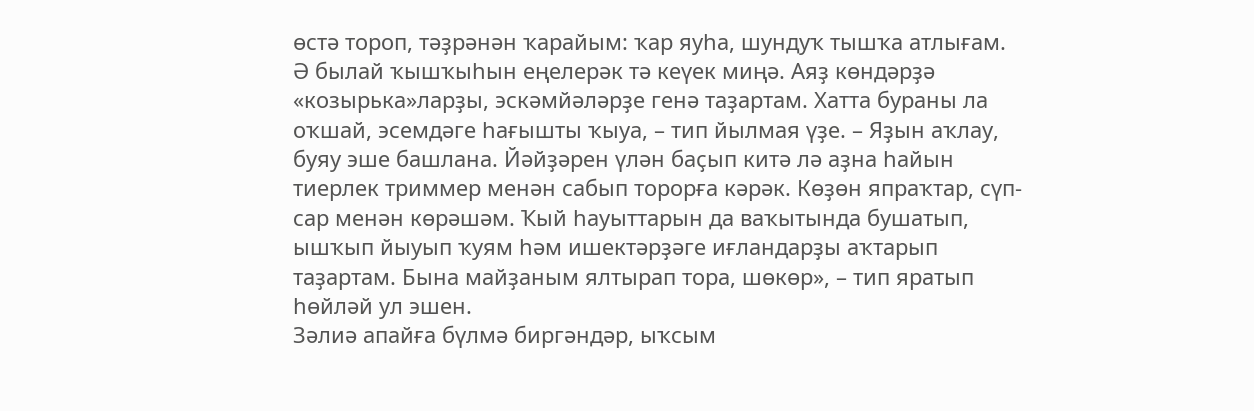өстә тороп, тәҙрәнән ҡарайым: ҡар яуһа, шундуҡ тышҡа атлығам. Ә былай ҡышҡыһын еңелерәк тә кеүек миңә. Аяҙ көндәрҙә «козырька»ларҙы, эскәмйәләрҙе генә таҙартам. Хатта бураны ла оҡшай, эсемдәге һағышты ҡыуа, – тип йылмая үҙе. – Яҙын аҡлау, буяу эше башлана. Йәйҙәрен үлән баҫып китә лә аҙна һайын тиерлек триммер менән сабып торорға кәрәк. Көҙөн япраҡтар, сүп-сар менән көрәшәм. Ҡый һауыттарын да ваҡытында бушатып, ышҡып йыуып ҡуям һәм ишектәрҙәге иғландарҙы аҡтарып таҙартам. Бына майҙаным ялтырап тора, шөкөр», – тип яратып һөйләй ул эшен.
Зәлиә апайға бүлмә биргәндәр, ыҡсым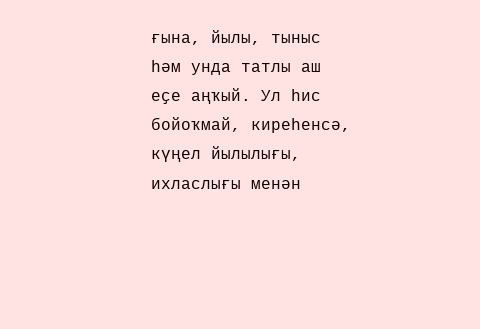ғына, йылы, тыныс һәм унда татлы аш еҫе аңҡый. Ул һис бойоҡмай, киреһенсә, күңел йылылығы, ихласлығы менән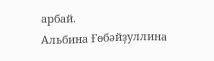арбай.
Альбина Ғөбәйҙуллина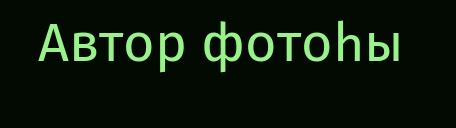Автор фотоһы